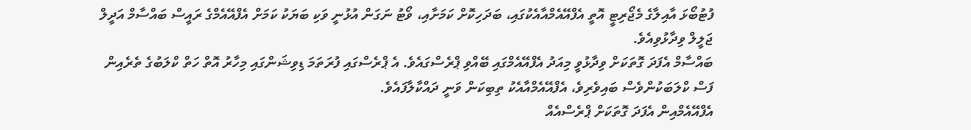ފުޓުބޯޅަ އާއިލާގެ މެޖޯރިޓީ އޮތީ އެފްއޭއެމްއާއެކުގައި، ބަދަހިކޮށް ކަމަށާއި، ވޯޓު ނަގަން އުޅުނީ ވަކި ބަޔަކު ކަމަށް އެފްއޭއެމްގެ ރައީސް ބައްސާމް އަދީލް ޖަލީލް ވިދާޅުވިއެވެ.
ބައްސާމް އެފަދަ ގޮތަކަށް ވިދާޅުވީ މިއަދު އެފްއޭއެމްގައި ބޭއްވި ޕްރެސްގައެވެ. އެ ޕްރެސްގައި ފުރަތަމަ ޑިވިޝަންގައި މިހާރު އޮތް ހަތް ކްލަބުގެ ތެރެއިން ފަސް ކްލަބަކުންވެސް ބައިވެރިވެ، އެފްއޭއެމްއާއެކު ތިބިކަން ވަނީ ދައްކާލާފައެވެ.
އެފްއޭއެމްއިން އެފަދަ ގޮތަކަށް ޕްރެސްއެއް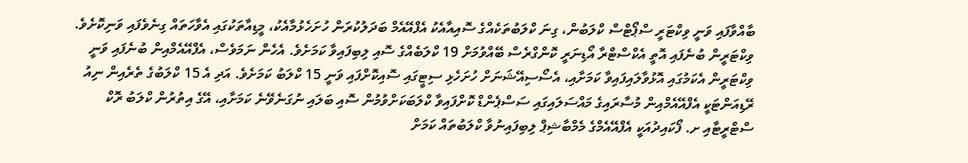ބާއްވާފައި ވަނީ ވިކްޓަރީ ސްޕޯޓްސް ކްލަބުން، ގިނަ ކްލަބުތަކެއްގެ ސޮއިއާއެކު އެފްއޭއެމް ބަދަލުކުރަން ހުށަހެޅުމާއެކު، މީޑިއާތަކުގައި އެވާހަތައް ގިނެވެފައި ވަނިކޮށެވެ. ވިކްޓަރީން ބުނެފައި އޮތީ އެކްސްޓްރާ އޯޑިނަރީ ކޮންގްރެސް ބޭއްވުމަށް 19 ކްލަބެއްގެ ސޮއި ލިބިފައިވާ ކަމަށެވެ. އެހެން ނަމަވެސް، އެފްއޭއެމްއިން ބުނެފައި ވަނީ ވިކްޓަރީން އެކަމުގައި އޮޅުވާލައިފައިވާ ކަމަށާއި، އެސޯސިއޭޝަނަށް ހުށަހެޅި ސިޓީގައި ސޮއިކޮށްފައި ވަނީ 15 ކްލަބު ކަމަށެވެ. އަދި އެ 15 ކްލަބުގެ ތެރެއިން ނިއު ރޭޑިއަންޓަކީ އެފްއޭއެމްއިން މުސާރައިގެ މައްސަލައިގައި ސަސްޕެންޑް ކޮށްފައިވާ ކްލަބަކަށްވުމުން ސޮއި ބަލައި ނުގަނެވޭނެ ކަމަށާއި، އޭގެ އިތުރުން ކްލަބު ރޮކް ސްޓްރީޓާއި ށ. ފޯކައިދުއަކީ އެފްއޭއެމްގެ މެމްބާޝިޕް ލިބިފައިނުވާ ކްލަބުތައް ކަމަށް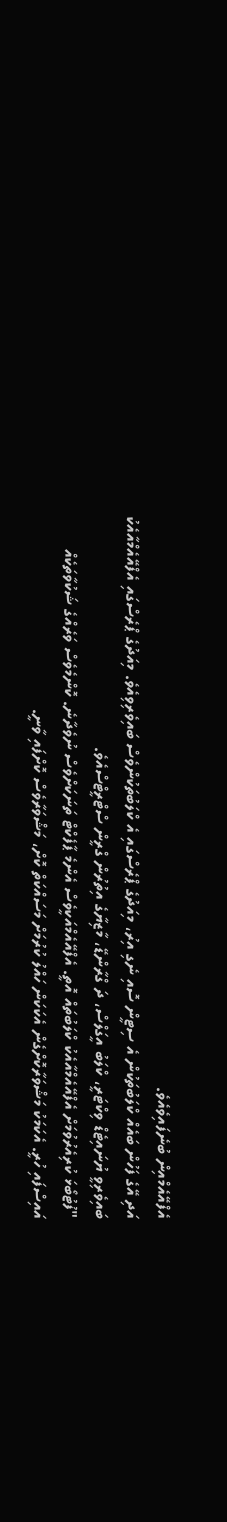އެފްއޭއެމްއިން ބުނެފައިވެއެވެ.
އަދި އޭގެ ފަހުން ބައެއް ކްލަބުތަކުން އެ ސިޓީން ސޮއި ނެގި އިރު، މިއަދުގެ ޕްރެސްގައި އެ ކްލަބުތަކުންވެސް ބައިވެރިވިއެވެ. މިއަދުގެ ޕްރެސްގައި އެފްއޭއެމްއާއެކު ބައިވެރިވީ ޔުނައިޓެޑް ވިކްޓަރީ، ކްލަބު އީގަލްސް، ދަ ގްރާންޑޭ، މާޒިޔާގެ އިތުރުން ގްރީން ސްޓްރީޓްސްއެވެ.
"ފުޓުބޯޅަ ކުރިއެރުވުމަށް އެފްއޭއެމްއާއެކު ކްލަބުތައް އޮތީ. އެފްއޭއެމްއަކީވެސް އެންމެ ޕާފެކްޓް ތަނަކަށްވެސް ނުވެދާނެ. ކޮންމެވެސް ވަރެއްގެ ޝަކުވާތަކެއް އައިސްފައި ހުރީ. އެކަމަކު މަޝްވަރާކޮށްގެން އެކަކަން ހައްލު ކުރުމަށް މަސައްކަތް ކޮށް، މަޝްވަރާވެސް ކޮށްފައި ވާނީ.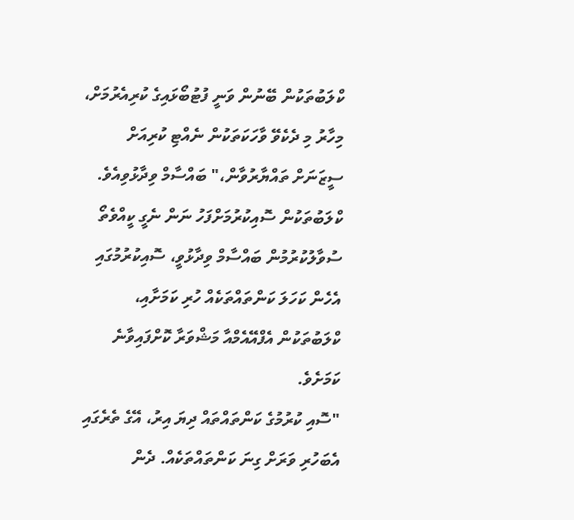ކްލަބުތަކުން ބޭނުން ވަނީ ފުޓުބޯޅައިގެ ކުރިއެރުމަށް، މިހާރު މި ދެކެވޭ ވާހަކަތަކުން ނެއްޓި ކުރިއަށް ސީޒަނަށް ތައްޔާރުވާން،" ބައްސާމް ވިދާޅުވިއެވެ.
ކްލަބުތަކުން ސޮއިކުރުމަށްފަހު ނަން ނެގީ ކީއްވެތޯ ސުވާލުކުރުމުން ބައްސާމް ވިދާޅުވީ، ސޮއިކުރުމުގައި އެހެން ކަހަލަ ކަންތައްތަކެއް ހުރި ކަމަށާއި، ކްލަބުތަކުން އެފްއޭއެމްއާ މަޝްވަރާ ކޮށްފައިވާނެ ކަމަށެވެ.
"ސޮއި ކުރުމުގެ ކަންތައްތައް ދިޔަ އިރު، އޭގެ ތެރެގައި އެބަހުރި ވަރަށް ގިނަ ކަންތައްތަކެއް. ދެން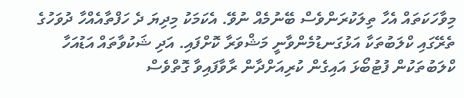މިވާހަކަތައް އެހާ ތިލަކުރަންވެސް ބޭނުމެއް ނުވޭ. އެކަމަކު މިދިޔަ ދެ ހަފްތާއެއްހާ ދުވަހުގެ ތެރޭގައި ކްލަބުތަކާ އަޅުގަނޑުމެންވާނީ މަޝްވަރާ ކޮށްފައި. އަދި ޝަކުވާތައް އަޑުއަހާ ކްލަބުތަކުން ފުޓުބޯޅަ އައިގެން ކުރިއަށްދާން ރާވާފައިވާ ގޮތްވެސް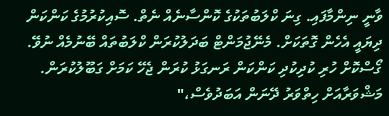ވާނީ ނިންމާފައި. ގިނަ ކްލަބުތަކުގެ ކޮންސާނެއް ނެތް. ސޮއިކުރުމުގެ ކަންކަން ދިޔައީ އެހެން ގޮތަކަށް. މެނޭޖުމަންޓް ބަދަލުކުރަން ކްލަބުތައް ބޭނުމެއް ނުވޭ. ގޯސްކޮށް ހުރި ކުދިކުދި ކަންކަން ރަނގަޅު ކުރަން ޖެހޭ ކަމަށް ގަބޫލުކުރަން. މަޝްވަރާއަށް ހިތްވަރު ދޭނަން އަބަދުވެސް،"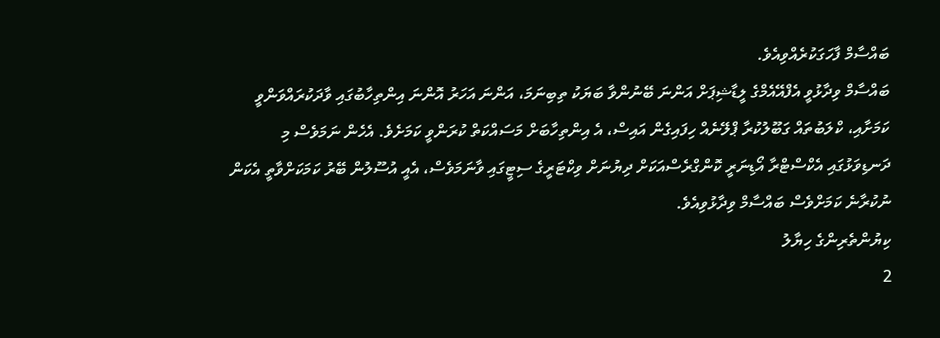ބައްސާމް ފާހަގަކުރެއްވިއެވެ.
ބައްސާމް ވިދާޅުވީ އެފްއޭއެމްގެ ލީޑާޝިޕަށް އަންނަ ބޭނުންވާ ބަޔަކު ތިބިނަމަ، އަންނަ އަހަރު އޮންނަ އިންތިހާބުގައި ވާދަކުރައްވަންވީ ކަމަށާއި، ކްލަބުތައް ގަބޫލުކުރާ ޕްލޭނެއް ހިފައިގެން އައިސް، އެ އިންތިހާބަށް މަސައްކަތް ކުރަންވީ ކަމަށެވެ. އެހެން ނަމަވެސް މި ދަނޑިވަޅުގައި އެކްސްޓްރާ އޯޑިނަރީ ކޮންގްރެސްއަކަށް ދިޔުނަށް ވިކްޓަރީގެ ސިޓީގައި ވާނަމަވެސް، އެއީ އުސޫލުން ބޭރު ކަމަކަށްވާތީ އެކަން ނުކުރާނެ ކަމަށްވެސް ބައްސާމް ވިދާޅުވިއެވެ.
ކިޔުންތެރިންގެ ހިޔާލު
2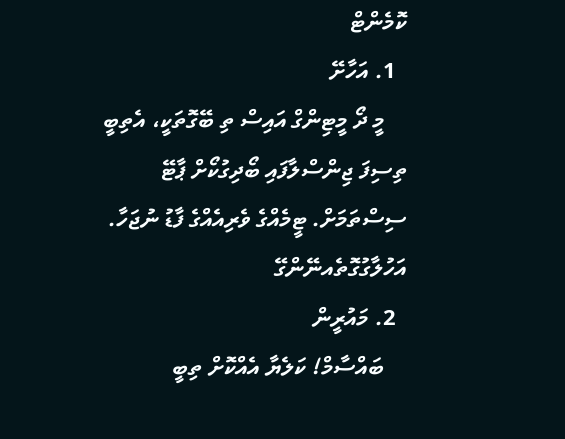ކޮމެންޓް
  1. އަހާށޭ
    މީ ދޯ މީޓިންގް އައިސް ތި ބޭގޮތަކީ، އެތިބީ ތިސިފަ ޖިންސްލާފައި ބޯދިގުކޯށް ޕާޓޭ ސިސްތަމަށް. ޓީމެއްގެ ވެރިއެއްގެ ފާޑު ނުޖަހާ. އަހުލާގުގޮތެއނޭންގޭ
  2. މައުރީން
    ބައްސާމް! ކަލެޔާ އެއްކޮށް ތިބީ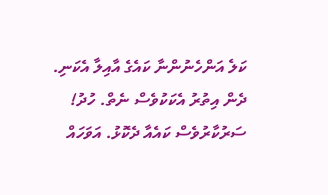ކަލެ އަންހެނުންނާ ކައެގެ އާއިލާ އެކަނި. ދެން އިތުރު އެކަކުވެސް ނެތް. ހުދު! ސަރުކާރުވެސް ކައެއާ ދެކޮޅު. އަވަހައް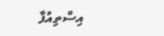އިސްތިއުފާ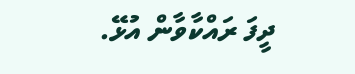ދީފަ ރައްކާވާން އުޅޭ.